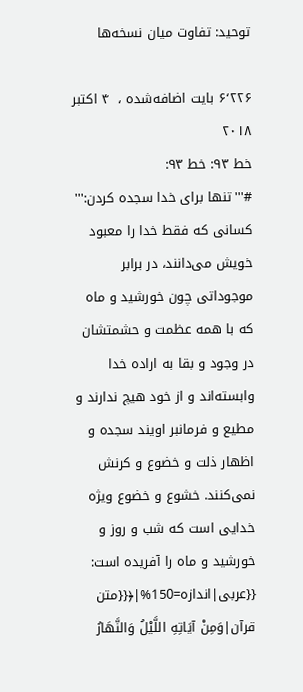توحید: تفاوت میان نسخه‌ها

۶٬۲۲۶ بایت اضافه‌شده ،  ۴ اکتبر ۲۰۱۸
خط ۹۳: خط ۹۳:
#'''تنها برای خدا سجده کردن:''' کسانی که فقط خدا را معبود خویش می‌دانند، در برابر موجوداتی چون خورشید و ماه که با همه عظمت و حشمتشان در وجود و بقا به اراده خدا وابسته‌اند و از خود هیچ ندارند و مطیع و فرمانبر اویند سجده و اظهار ذلت و خضوع و کرنش نمی‌کنند. خشوع و خضوع ویژه خدایی است که شب و روز و خورشید و ماه را آفریده است: {{عربی|اندازه=150%|﴿{{متن قرآن|وَمِنْ آيَاتِهِ اللَّيْلُ وَالنَّهَارُ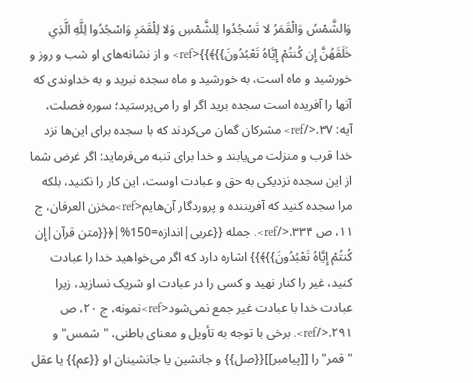وَالشَّمْسُ وَالْقَمَرُ لا تَسْجُدُوا لِلشَّمْسِ وَلا لِلْقَمَرِ وَاسْجُدُوا لِلَّهِ الَّذِي خَلَقَهُنَّ إِن كُنتُمْ إِيَّاهُ تَعْبُدُونَ}}﴾}}<ref> و از نشانه‌های او شب و روز و خورشید و ماه است، به خورشید و ماه سجده نبرید و به خداوندی که آنها را آفریده است سجده برید اگر او را می‌پرستید؛ سوره فصلت، آیه: ۳۷.</ref> مشرکان گمان می‌کردند که با سجده برای این‌ها نزد خدا قرب و منزلت می‌یابند و خدا برای تنبه می‌فرماید: اگر غرض شما از این سجده نزدیکی به حق و عبادت اوست، این کار را نکنید، بلکه مرا سجده کنید که آفریننده و پروردگار آن‌هایم<ref>مخزن العرفان، ج ۱۱، ص ۳۳۴.</ref>. جمله {{عربی|اندازه=150%|﴿{{متن قرآن|إِن كُنتُمْ إِيَّاهُ تَعْبُدُونَ}}﴾}} اشاره دارد که اگر می‌خواهید خدا را عبادت کنید، غیر را کنار نهید و کسی را در عبادت او شریک نسازید، زیرا عبادت خدا با عبادت غیر جمع نمی‌شود<ref>نمونه، ج ۲۰، ص ۲۹۱.</ref>. برخی با توجه به تأویل و معنای باطنی، "شمس" و "قمر" را [[پیامبر]]{{صل}} و جانشین یا جانشینان او {{عم}} یا عقل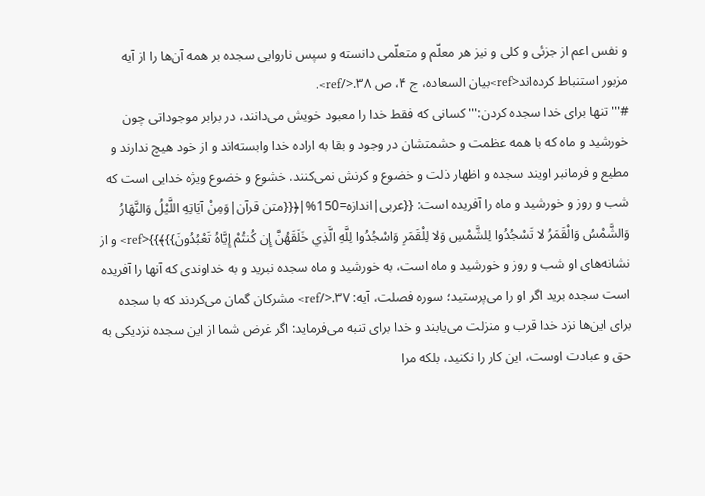و نفس اعم از جزئی و کلی و نیز هر معلّم و متعلّمی دانسته و سپس ناروایی سجده بر همه آن‌ها را از آیه مزبور استنباط کرده‌اند<ref>بیان السعاده، ج ۴، ص ۳۸.</ref>.
#'''تنها برای خدا سجده کردن:''' کسانی که فقط خدا را معبود خویش می‌دانند، در برابر موجوداتی چون خورشید و ماه که با همه عظمت و حشمتشان در وجود و بقا به اراده خدا وابسته‌اند و از خود هیچ ندارند و مطیع و فرمانبر اویند سجده و اظهار ذلت و خضوع و کرنش نمی‌کنند. خشوع و خضوع ویژه خدایی است که شب و روز و خورشید و ماه را آفریده است: {{عربی|اندازه=150%|﴿{{متن قرآن|وَمِنْ آيَاتِهِ اللَّيْلُ وَالنَّهَارُ وَالشَّمْسُ وَالْقَمَرُ لا تَسْجُدُوا لِلشَّمْسِ وَلا لِلْقَمَرِ وَاسْجُدُوا لِلَّهِ الَّذِي خَلَقَهُنَّ إِن كُنتُمْ إِيَّاهُ تَعْبُدُونَ}}﴾}}<ref> و از نشانه‌های او شب و روز و خورشید و ماه است، به خورشید و ماه سجده نبرید و به خداوندی که آنها را آفریده است سجده برید اگر او را می‌پرستید؛ سوره فصلت، آیه: ۳۷.</ref> مشرکان گمان می‌کردند که با سجده برای این‌ها نزد خدا قرب و منزلت می‌یابند و خدا برای تنبه می‌فرماید: اگر غرض شما از این سجده نزدیکی به حق و عبادت اوست، این کار را نکنید، بلکه مرا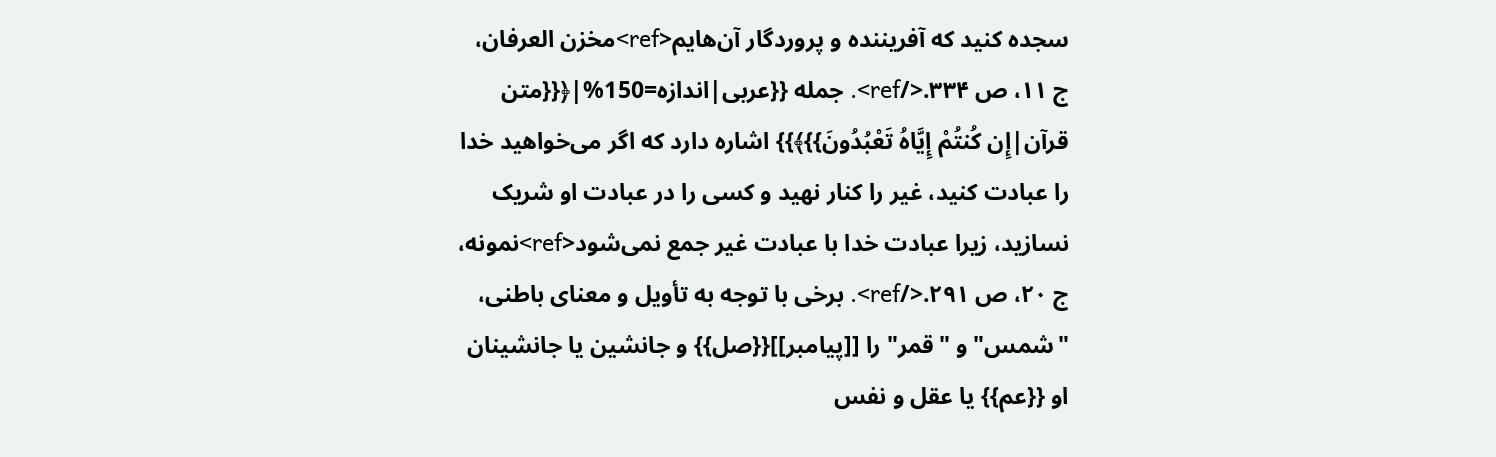سجده کنید که آفریننده و پروردگار آن‌هایم<ref>مخزن العرفان، ج ۱۱، ص ۳۳۴.</ref>. جمله {{عربی|اندازه=150%|﴿{{متن قرآن|إِن كُنتُمْ إِيَّاهُ تَعْبُدُونَ}}﴾}} اشاره دارد که اگر می‌خواهید خدا را عبادت کنید، غیر را کنار نهید و کسی را در عبادت او شریک نسازید، زیرا عبادت خدا با عبادت غیر جمع نمی‌شود<ref>نمونه، ج ۲۰، ص ۲۹۱.</ref>. برخی با توجه به تأویل و معنای باطنی، "شمس" و "قمر" را [[پیامبر]]{{صل}} و جانشین یا جانشینان او {{عم}} یا عقل و نفس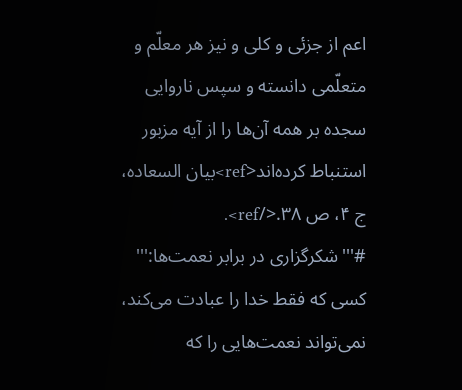اعم از جزئی و کلی و نیز هر معلّم و متعلّمی دانسته و سپس ناروایی سجده بر همه آن‌ها را از آیه مزبور استنباط کرده‌اند<ref>بیان السعاده، ج ۴، ص ۳۸.</ref>.
#'''شکرگزاری در برابر نعمت‌ها:''' کسی که فقط خدا را عبادت می‌کند، نمی‌تواند نعمت‌هایی را که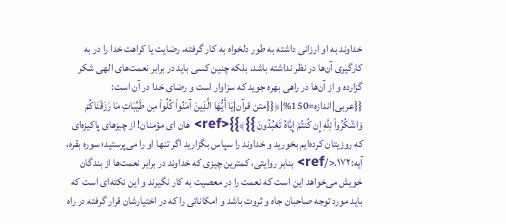خداوند به او ارزانی داشته به طور دلخواه به کار گرفته، رضایت یا کراهت خدا را در به کارگیری آن‌ها در نظر نداشته باشد، بلکه چنین کسی باید در برابر نعمت‌های الهی شکر گزارده و از آن‌ها در راهی بهره جوید که سزاوار است و رضای خدا در آن است: {{عربی|اندازه=150%|﴿{{متن قرآن|يَا أَيُّهَا الَّذِينَ آمَنُواْ كُلُواْ مِن طَيِّبَاتِ مَا رَزَقْنَاكُمْ وَاشْكُرُواْ لِلَّهِ إِن كُنتُمْ إِيَّاهُ تَعْبُدُونَ }}﴾}}<ref> هان ای مؤمنان! از چیزهای پاکیزه‌ای که روزیتان کرده‌ایم بخورید و خداوند را سپاس بگزارید اگر تنها او را می‌پرستید؛ سوره بقره، آیه:۱۷۲.</ref> بنابر روایتی، کمترین چیزی که خداوند در برابر نعمت‌ها از بندگان خویش می‌خواهد این است که نعمت را در معصیت به کار نگیرند و این نکته‌ای است که باید مورد توجه صاحبان جاه و ثروت باشد و امکاناتی را که در اختیارشان قرار گرفته در راه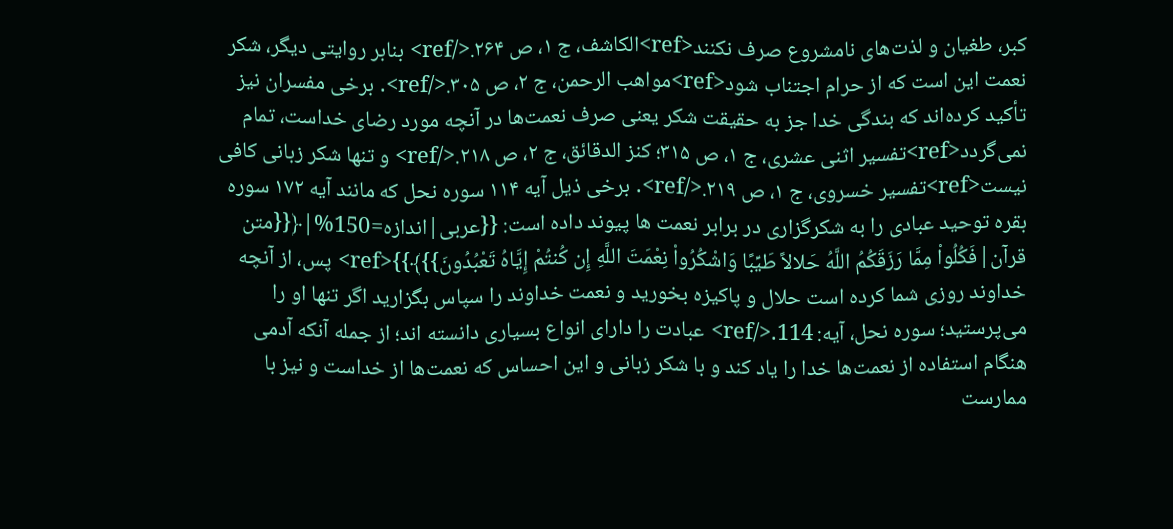کبر، طغیان و لذت‌های نامشروع صرف نکنند<ref>الکاشف، ج ۱، ص ۲۶۴.</ref> بنابر روایتی دیگر، شکر نعمت این است که از حرام اجتناب شود<ref>مواهب الرحمن، ج ۲، ص ۳۰۵.</ref>. برخی مفسران نیز تأکید کرده‌اند که بندگی خدا جز به حقیقت شکر یعنی صرف نعمت‌ها در آنچه مورد رضای خداست، تمام نمی‌گردد<ref>تفسیر اثنی عشری، ج ۱، ص ۳۱۵؛ کنز الدقائق، ج ۲، ص ۲۱۸.</ref> و تنها شکر زبانی کافی نیست<ref>تفسیر خسروی، ج ۱، ص ۲۱۹.</ref>. برخی ذیل آیه ۱۱۴ سوره نحل که مانند آیه ۱۷۲ سوره بقره توحید عبادی را به شکرگزاری در برابر نعمت ها پیوند داده است: {{عربی|اندازه=150%|﴿{{متن قرآن|فَكُلُواْ مِمَّا رَزَقَكُمُ اللَّهُ حَلالاً طَيِّبًا وَاشْكُرُواْ نِعْمَتَ اللَّهِ إِن كُنتُمْ إِيَّاهُ تَعْبُدُونَ}}﴾}}<ref> پس، از آنچه خداوند روزی شما کرده است حلال و پاکیزه بخورید و نعمت خداوند را سپاس بگزارید اگر تنها او را می‌پرستید؛ سوره نحل، آیه: 114.</ref> عبادت را دارای انواع بسیاری دانسته اند؛ از جمله آنکه آدمی هنگام استفاده از نعمت‌ها خدا را یاد کند و با شکر زبانی و این احساس که نعمت‌ها از خداست و نیز با ممارست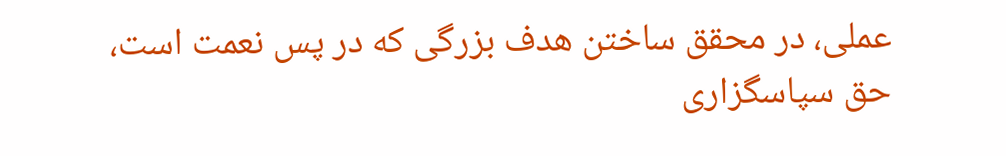عملی، در محقق ساختن هدف بزرگی که در پس نعمت است، حق سپاسگزاری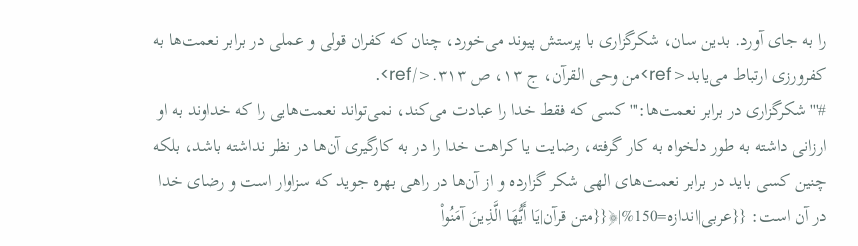را به جای آورد. بدین سان، شکرگزاری با پرستش پیوند می‌خورد، چنان که کفران قولی و عملی در برابر نعمت‌ها به کفرورزی ارتباط می‌یابد<ref>من وحی القرآن، ج ۱۳، ص ۳۱۳.</ref>.
#'''شکرگزاری در برابر نعمت‌ها:''' کسی که فقط خدا را عبادت می‌کند، نمی‌تواند نعمت‌هایی را که خداوند به او ارزانی داشته به طور دلخواه به کار گرفته، رضایت یا کراهت خدا را در به کارگیری آن‌ها در نظر نداشته باشد، بلکه چنین کسی باید در برابر نعمت‌های الهی شکر گزارده و از آن‌ها در راهی بهره جوید که سزاوار است و رضای خدا در آن است: {{عربی|اندازه=150%|﴿{{متن قرآن|يَا أَيُّهَا الَّذِينَ آمَنُواْ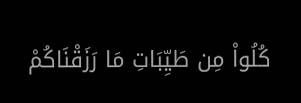كُلُواْ مِن طَيِّبَاتِ مَا رَزَقْنَاكُمْ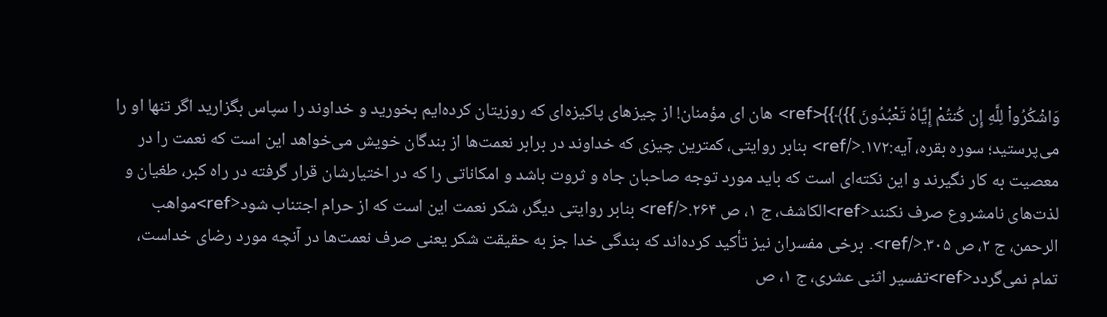وَاشْكُرُواْ لِلَّهِ إِن كُنتُمْ إِيَّاهُ تَعْبُدُونَ }}﴾}}<ref> هان ای مؤمنان! از چیزهای پاکیزه‌ای که روزیتان کرده‌ایم بخورید و خداوند را سپاس بگزارید اگر تنها او را می‌پرستید؛ سوره بقره، آیه:۱۷۲.</ref> بنابر روایتی، کمترین چیزی که خداوند در برابر نعمت‌ها از بندگان خویش می‌خواهد این است که نعمت را در معصیت به کار نگیرند و این نکته‌ای است که باید مورد توجه صاحبان جاه و ثروت باشد و امکاناتی را که در اختیارشان قرار گرفته در راه کبر، طغیان و لذت‌های نامشروع صرف نکنند<ref>الکاشف، ج ۱، ص ۲۶۴.</ref> بنابر روایتی دیگر، شکر نعمت این است که از حرام اجتناب شود<ref>مواهب الرحمن، ج ۲، ص ۳۰۵.</ref>. برخی مفسران نیز تأکید کرده‌اند که بندگی خدا جز به حقیقت شکر یعنی صرف نعمت‌ها در آنچه مورد رضای خداست، تمام نمی‌گردد<ref>تفسیر اثنی عشری، ج ۱، ص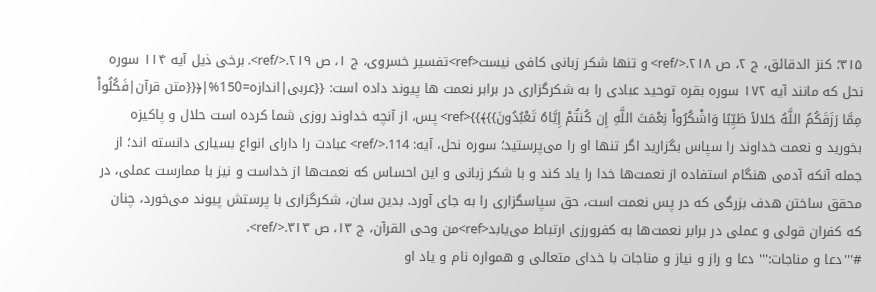۳۱۵؛ کنز الدقائق، ج ۲، ص ۲۱۸.</ref> و تنها شکر زبانی کافی نیست<ref>تفسیر خسروی، ج ۱، ص ۲۱۹.</ref>. برخی ذیل آیه ۱۱۴ سوره نحل که مانند آیه ۱۷۲ سوره بقره توحید عبادی را به شکرگزاری در برابر نعمت ها پیوند داده است: {{عربی|اندازه=150%|﴿{{متن قرآن|فَكُلُواْ مِمَّا رَزَقَكُمُ اللَّهُ حَلالاً طَيِّبًا وَاشْكُرُواْ نِعْمَتَ اللَّهِ إِن كُنتُمْ إِيَّاهُ تَعْبُدُونَ}}﴾}}<ref> پس، از آنچه خداوند روزی شما کرده است حلال و پاکیزه بخورید و نعمت خداوند را سپاس بگزارید اگر تنها او را می‌پرستید؛ سوره نحل، آیه: 114.</ref> عبادت را دارای انواع بسیاری دانسته اند؛ از جمله آنکه آدمی هنگام استفاده از نعمت‌ها خدا را یاد کند و با شکر زبانی و این احساس که نعمت‌ها از خداست و نیز با ممارست عملی، در محقق ساختن هدف بزرگی که در پس نعمت است، حق سپاسگزاری را به جای آورد. بدین سان، شکرگزاری با پرستش پیوند می‌خورد، چنان که کفران قولی و عملی در برابر نعمت‌ها به کفرورزی ارتباط می‌یابد<ref>من وحی القرآن، ج ۱۳، ص ۳۱۳.</ref>.
#'''دعا و مناجات:''' دعا و راز و نیاز و مناجات با خدای متعالی و همواره نام و یاد او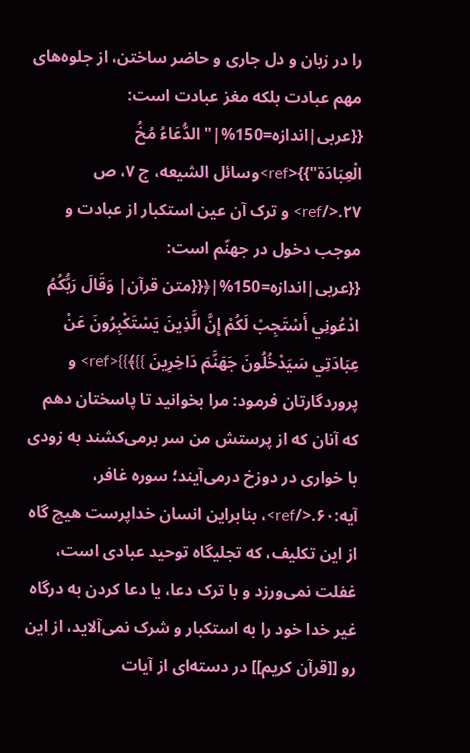را در زبان و دل جاری و حاضر ساختن، از جلوه‌های مهم عبادت بلکه مغز عبادت است: {{عربی|اندازه=150%|" الدُّعَاءُ مُخُ الْعِبَادَة"}}<ref>وسائل الشیعه، ج ۷، ص ۲۷.</ref> و ترک آن عین استکبار از عبادت و موجب دخول در جهنّم است: {{عربی|اندازه=150%|﴿{{متن قرآن| وَقَالَ رَبُّكُمُ ادْعُونِي أَسْتَجِبْ لَكُمْ إِنَّ الَّذِينَ يَسْتَكْبِرُونَ عَنْ عِبَادَتِي سَيَدْخُلُونَ جَهَنَّمَ دَاخِرِينَ }}﴾}}<ref> و پروردگارتان فرمود: مرا بخوانید تا پاسختان دهم که آنان که از پرستش من سر برمی‌کشند به زودی با خواری در دوزخ درمی‌آیند؛ سوره غافر، آیه:۶۰.</ref>، بنابراین انسان خداپرست هیچ گاه از این تکلیف، که تجلیگاه توحید عبادی است، غفلت نمی‌ورزد و با ترک دعا، یا دعا کردن به درگاه غیر خدا خود را به استکبار و شرک نمی‌آلاید، از این رو [[قرآن کریم]] در دسته‌ای از آیات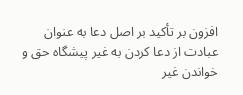افزون بر تأکید بر اصل دعا به عنوان عبادت از دعا کردن به غیر پیشگاه حق و خواندن غیر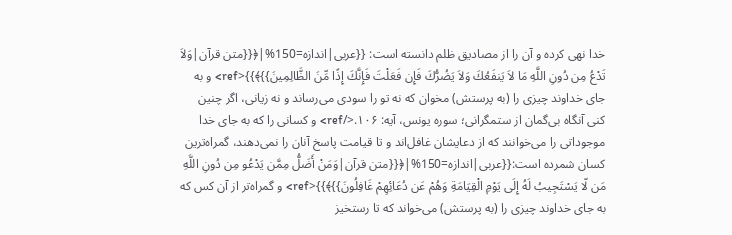خدا نهی کرده و آن را از مصادیق ظلم دانسته است: {{عربی|اندازه=150%|﴿{{متن قرآن|وَلاَ تَدْعُ مِن دُونِ اللَّهِ مَا لاَ يَنفَعُكَ وَلاَ يَضُرُّكَ فَإِن فَعَلْتَ فَإِنَّكَ إِذًا مِّنَ الظَّالِمِينَ}}﴾}}<ref> و به جای خداوند چیزی را (به پرستش) مخوان که نه تو را سودی می‌رساند و نه زیانی، اگر چنین کنی آنگاه بی‌گمان از ستمگرانی؛ سوره یونس، آیه: ۱۰۶.</ref> و کسانی را که به جای خدا موجوداتی را می‌خوانند که از دعایشان غافل‌اند و تا قیامت پاسخ آنان را نمی‌دهند، گمراه‌ترین کسان شمرده است:{{عربی|اندازه=150%|﴿{{متن قرآن|وَمَنْ أَضَلُّ مِمَّن يَدْعُو مِن دُونِ اللَّهِ مَن لّا يَسْتَجِيبُ لَهُ إِلَى يَوْمِ الْقِيَامَةِ وَهُمْ عَن دُعَائِهِمْ غَافِلُونَ}}﴾}}<ref> و گمراه‌تر از آن کس که به جای خداوند چیزی را (به پرستش) می‌خواند که تا رستخیز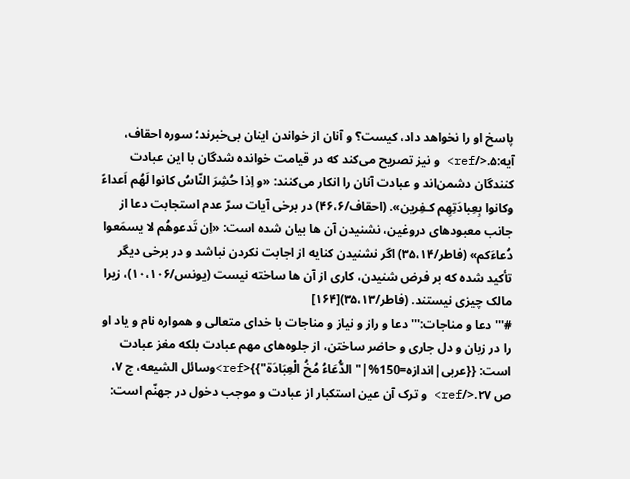پاسخ او را نخواهد داد، کیست؟ و آنان از خواندن اینان بی‌خبرند؛ سوره احقاف، آیه:۵.</ref> و نیز تصریح می‌کند که در قیامت خوانده شدگان با این عبادت کنندگان دشمن‌اند و عبادت آنان را انکار می‌کنند: «و اِذا حُشِرَ النّاسُ کانوا لَهُم اَعداءً وکانوا بِعِبادَتِهِم کـفِرین». (احقاف/۴۶،۶) در برخی آیات سرّ عدم استجابت دعا از جانب معبودهای دروغین، نشنیدن آن ها بیان شده است: «اِن تَدعوهُم لا یسمَعوا دُعاءَکم» (فاطر/۳۵،۱۴) اگر نشنیدن کنایه از اجابت نکردن نباشد و در برخی دیگر تأکید شده که بر فرض شنیدن، کاری از آن ها ساخته نیست (یونس/۱۰،۱۰۶)، زیرا مالک چیزی نیستند. (فاطر/۳۵،۱۳)[۱۶۴]
#'''دعا و مناجات:''' دعا و راز و نیاز و مناجات با خدای متعالی و همواره نام و یاد او را در زبان و دل جاری و حاضر ساختن، از جلوه‌های مهم عبادت بلکه مغز عبادت است: {{عربی|اندازه=150%|" الدُّعَاءُ مُخُ الْعِبَادَة"}}<ref>وسائل الشیعه، ج ۷، ص ۲۷.</ref> و ترک آن عین استکبار از عبادت و موجب دخول در جهنّم است: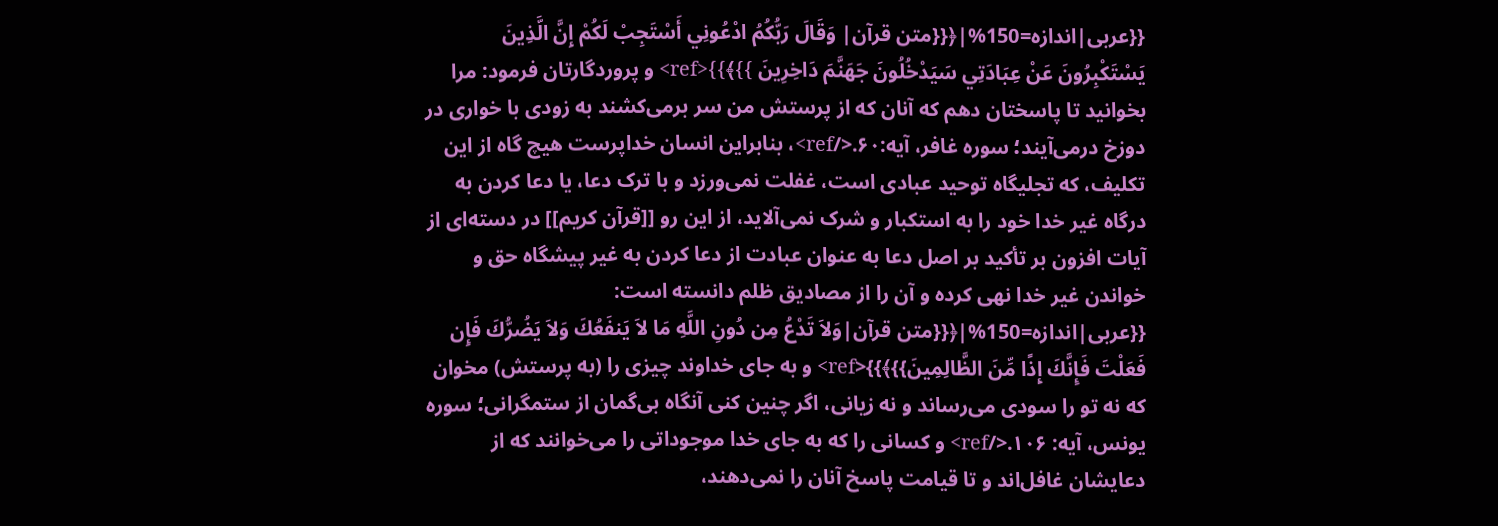{{عربی|اندازه=150%|﴿{{متن قرآن| وَقَالَ رَبُّكُمُ ادْعُونِي أَسْتَجِبْ لَكُمْ إِنَّ الَّذِينَ يَسْتَكْبِرُونَ عَنْ عِبَادَتِي سَيَدْخُلُونَ جَهَنَّمَ دَاخِرِينَ }}﴾}}<ref> و پروردگارتان فرمود: مرا بخوانید تا پاسختان دهم که آنان که از پرستش من سر برمی‌کشند به زودی با خواری در دوزخ درمی‌آیند؛ سوره غافر، آیه:۶۰.</ref>، بنابراین انسان خداپرست هیچ گاه از این تکلیف، که تجلیگاه توحید عبادی است، غفلت نمی‌ورزد و با ترک دعا، یا دعا کردن به درگاه غیر خدا خود را به استکبار و شرک نمی‌آلاید، از این رو [[قرآن کریم]] در دسته‌ای از آیات افزون بر تأکید بر اصل دعا به عنوان عبادت از دعا کردن به غیر پیشگاه حق و خواندن غیر خدا نهی کرده و آن را از مصادیق ظلم دانسته است: {{عربی|اندازه=150%|﴿{{متن قرآن|وَلاَ تَدْعُ مِن دُونِ اللَّهِ مَا لاَ يَنفَعُكَ وَلاَ يَضُرُّكَ فَإِن فَعَلْتَ فَإِنَّكَ إِذًا مِّنَ الظَّالِمِينَ}}﴾}}<ref> و به جای خداوند چیزی را (به پرستش) مخوان که نه تو را سودی می‌رساند و نه زیانی، اگر چنین کنی آنگاه بی‌گمان از ستمگرانی؛ سوره یونس، آیه: ۱۰۶.</ref> و کسانی را که به جای خدا موجوداتی را می‌خوانند که از دعایشان غافل‌اند و تا قیامت پاسخ آنان را نمی‌دهند،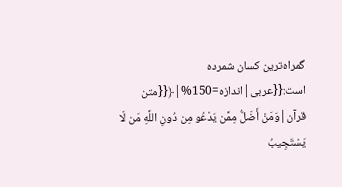گمراه‌ترین کسان شمرده است:{{عربی|اندازه=150%|﴿{{متن قرآن|وَمَنْ أَضَلُّ مِمَّن يَدْعُو مِن دُونِ اللَّهِ مَن لّا يَسْتَجِيبُ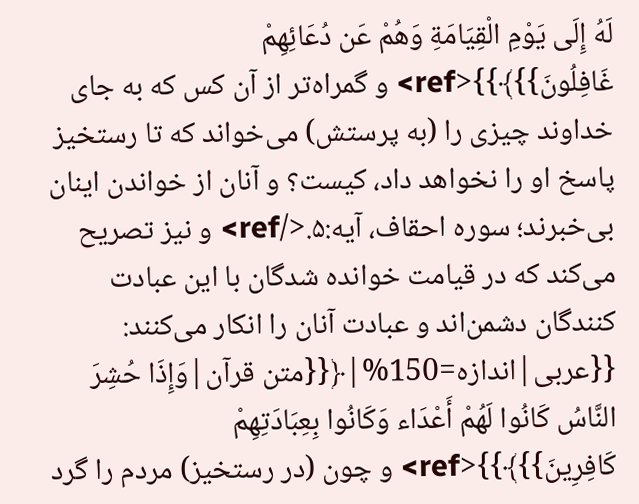لَهُ إِلَى يَوْمِ الْقِيَامَةِ وَهُمْ عَن دُعَائِهِمْ غَافِلُونَ}}﴾}}<ref> و گمراه‌تر از آن کس که به جای خداوند چیزی را (به پرستش) می‌خواند که تا رستخیز پاسخ او را نخواهد داد، کیست؟ و آنان از خواندن اینان بی‌خبرند؛ سوره احقاف، آیه:۵.</ref> و نیز تصریح می‌کند که در قیامت خوانده شدگان با این عبادت کنندگان دشمن‌اند و عبادت آنان را انکار می‌کنند: {{عربی|اندازه=150%|﴿{{متن قرآن|وَإِذَا حُشِرَ النَّاسُ كَانُوا لَهُمْ أَعْدَاء وَكَانُوا بِعِبَادَتِهِمْ كَافِرِينَ}}﴾}}<ref> و چون (در رستخیز) مردم را گرد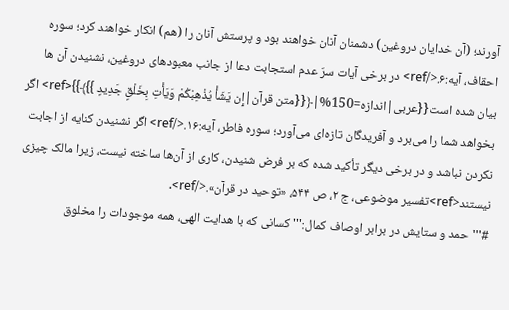آورند؛ (آن خدایان دروغین) دشمنان آنان خواهند بود و پرستش آنان را (هم) انکار خواهند کرد؛ سوره احقاف، آیه:۶.</ref> در برخی آیات سرّ عدم استجابت دعا از جانب معبودهای دروغین، نشنیدن آن ها بیان شده است{{عربی|اندازه=150%|﴿{{متن قرآن|إِن يَشَأْ يُذْهِبْكُمْ وَيَأْتِ بِخَلْقٍ جَدِيدٍ }}﴾}}<ref> اگر بخواهد شما را می‌برد و آفریدگان تازه‌ای می‌آورد؛ سوره فاطر، آیه:۱۶.</ref> اگر نشنیدن کنایه از اجابت نکردن نباشد و در برخی دیگر تأکید شده که بر فرض شنیدن، کاری از آن‌ها ساخته نیست، زیرا مالک چیزی نیستند<ref>تفسیر موضوعی، ج ۲، ص ۵۴۴، «توحید در قرآن».</ref>.
#'''حمد و ستایش در برابر اوصاف کمال:''' کسانی که با هدایت الهی، همه موجودات را مخلوق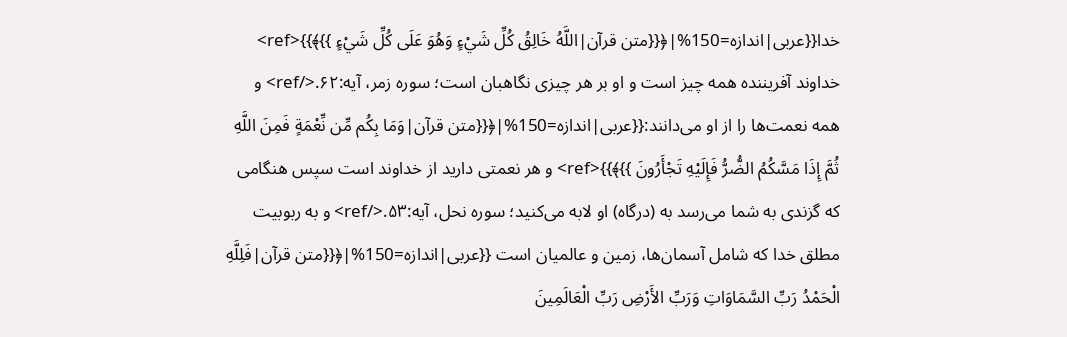خدا{{عربی|اندازه=150%|﴿{{متن قرآن|اللَّهُ خَالِقُ كُلِّ شَيْءٍ وَهُوَ عَلَى كُلِّ شَيْءٍ }}﴾}}<ref> خداوند آفریننده همه چیز است و او بر هر چیزی نگاهبان است؛ سوره زمر، آیه:۶۲.</ref> و همه نعمت‌ها را از او می‌دانند:{{عربی|اندازه=150%|﴿{{متن قرآن|وَمَا بِكُم مِّن نِّعْمَةٍ فَمِنَ اللَّهِ ثُمَّ إِذَا مَسَّكُمُ الضُّرُّ فَإِلَيْهِ تَجْأَرُونَ }}﴾}}<ref> و هر نعمتی دارید از خداوند است سپس هنگامی که گزندی به شما می‌رسد به (درگاه) او لابه می‌کنید؛ سوره نحل، آیه:۵۳.</ref> و به ربوبیت مطلق خدا که شامل آسمان‌ها، زمین و عالمیان است {{عربی|اندازه=150%|﴿{{متن قرآن|فَلِلَّهِ الْحَمْدُ رَبِّ السَّمَاوَاتِ وَرَبِّ الأَرْضِ رَبِّ الْعَالَمِينَ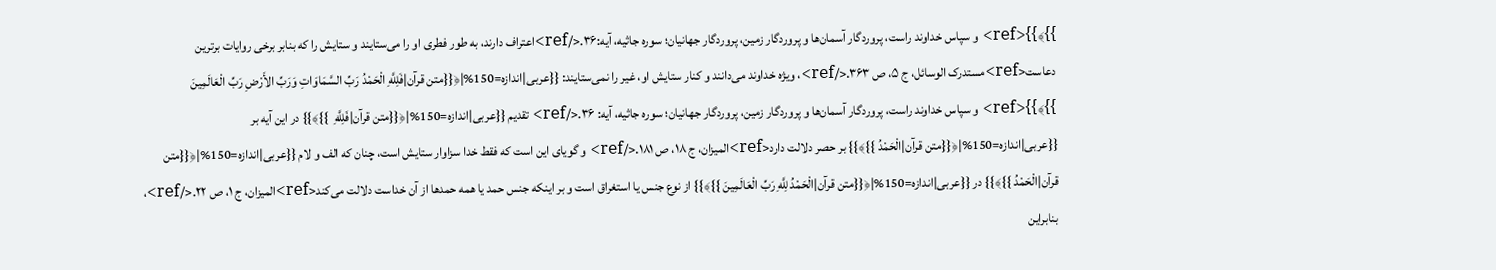}}﴾}}<ref> و سپاس خداوند راست، پروردگار آسمان‌ها و پروردگار زمین، پروردگار جهانیان؛ سوره جاثیه، آیه:۳۶.</ref>اعتراف دارند، به طور فطری او را می‌ستایند و ستایش را که بنابر برخی روایات برترین دعاست<ref>مستدرک الوسائل، ج ۵، ص ۳۶۳.</ref>، ویژه خداوند می‌دانند و کنار ستایش او، غیر را نمی‌ستایند: {{عربی|اندازه=150%|﴿{{متن قرآن|فَلِلَّهِ الْحَمْدُ رَبِّ السَّمَاوَاتِ وَرَبِّ الأَرْضِ رَبِّ الْعَالَمِينَ }}﴾}}<ref> و سپاس خداوند راست، پروردگار آسمان‌ها و پروردگار زمین، پروردگار جهانیان؛ سوره جاثیه، آیه: ۳۶.</ref> تقدیم {{عربی|اندازه=150%|﴿{{متن قرآن|فَلِلَّهِ  }}﴾}} در این آیه بر {{عربی|اندازه=150%|﴿{{متن قرآن|الْحَمْدُ }}﴾}} بر حصر دلالت دارد<ref>المیزان، ج ۱۸، ص ۱۸۱.</ref> و گویای این است که فقط خدا سزاوار ستایش است، چنان که الف و لام {{عربی|اندازه=150%|﴿{{متن قرآن|الْحَمْدُ }}﴾}} در {{عربی|اندازه=150%|﴿{{متن قرآن|الْحَمْدُ لِلَّهِ رَبِّ الْعَالَمِينَ }}﴾}} از نوع جنس یا استغراق است و بر اینکه جنس حمد یا همه حمدها از آن خداست دلالت می‌کند<ref>المیزان، ج ۱، ص ۲۲.</ref>، بنابراین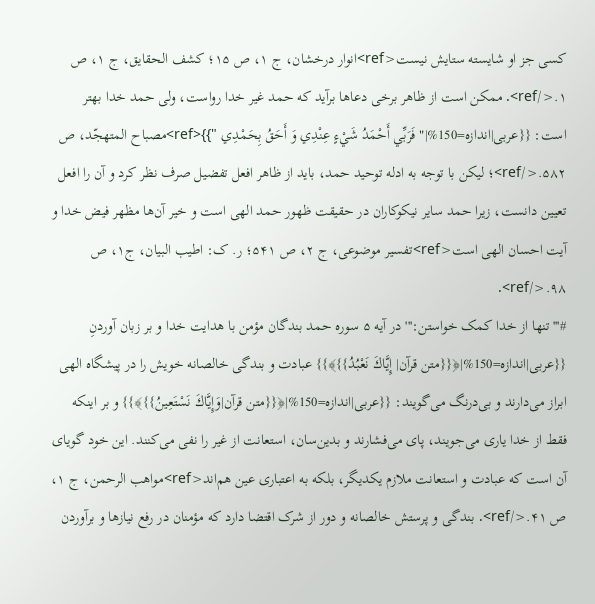کسی جز او شایسته ستایش نیست<ref>انوار درخشان، ج ۱، ص ۱۵؛ کشف الحقایق، ج ۱، ص ۱.</ref>. ممکن است از ظاهر برخی دعاها برآید که حمد غیر خدا رواست، ولی حمد خدا بهتر است: {{عربی|اندازه=150%|" فَرَبِّي أَحْمَدُ شَيْءٍ عِنْدِي وَ أَحَقُ بِحَمْدِي "}}<ref>مصباح المتهجّد، ص ۵۸۲.</ref>؛ لیکن با توجه به ادله توحید حمد، باید از ظاهر افعل تفضیل صرف نظر کرد و آن را افعل تعیین دانست، زیرا حمد سایر نیکوکاران در حقیقت ظهور حمد الهی است و خیر آن‌ها مظهر فیض خدا و آیت احسان الهی است<ref>تفسیر موضوعی، ج ۲، ص ۵۴۱؛ ر. ک: اطیب البیان، ج۱، ص ۹۸.</ref>.
#'''تنها از خدا کمک خواستن:''' در آیه ۵ سوره حمد بندگان مؤمن با هدایت خدا و بر زبان آوردنِ {{عربی|اندازه=150%|﴿{{متن قرآن| إِيَّاكَ نَعْبُدُ}}﴾}} عبادت و بندگی خالصانه خویش را در پیشگاه الهی ابراز می‌دارند و بی‌درنگ می‌گویند: {{عربی|اندازه=150%|﴿{{متن قرآن|وَإِيَّاكَ نَسْتَعِينُ}}﴾}} و بر اینکه فقط از خدا یاری می‌جویند، پای می‌فشارند و بدین‌سان، استعانت از غیر را نفی می‌کنند. این خود گویای آن است که عبادت و استعانت ملازم یکدیگر، بلکه به اعتباری عین هم‌اند<ref>مواهب الرحمن، ج ۱، ص ۴۱.</ref>. بندگی و پرستش خالصانه و دور از شرک اقتضا دارد که مؤمنان در رفع نیازها و برآوردن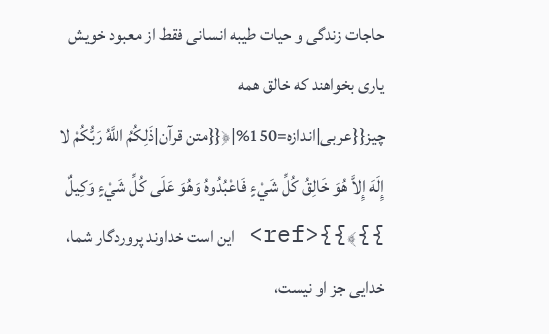حاجات زندگی و حیات طیبه انسانی فقط از معبود خویش یاری بخواهند که خالق همه چیز{{عربی|اندازه=150%|﴿{{متن قرآن|ذَلِكُمُ اللَّهُ رَبُّكُمْ لا إِلَهَ إِلاَّ هُوَ خَالِقُ كُلِّ شَيْءٍ فَاعْبُدُوهُ وَهُوَ عَلَى كُلِّ شَيْءٍ وَكِيلٌ }}﴾}}<ref> این است خداوند پروردگار شما، خدایی جز او نیست،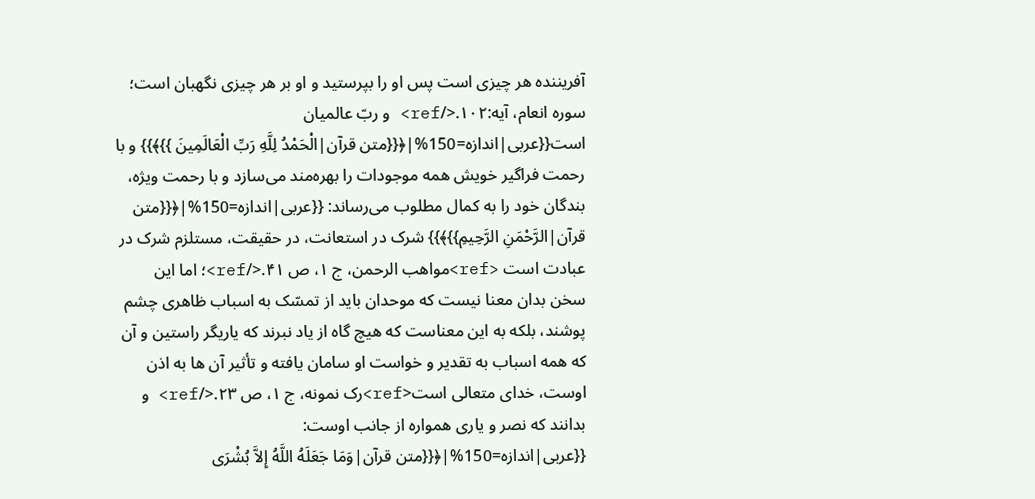آفریننده هر چیزی است پس او را بپرستید و او بر هر چیزی نگهبان است؛ سوره انعام، آیه:۱۰۲.</ref> و ربّ عالمیان است{{عربی|اندازه=150%|﴿{{متن قرآن|الْحَمْدُ لِلَّهِ رَبِّ الْعَالَمِينَ }}﴾}} و با رحمت فراگیر خویش همه موجودات را بهره‌مند می‌سازد و با رحمت ویژه، بندگان خود را به کمال مطلوب می‌رساند: {{عربی|اندازه=150%|﴿{{متن قرآن|الرَّحْمَنِ الرَّحِيمِ}}﴾}} شرک در استعانت، در حقیقت، مستلزم شرک در عبادت است <ref>مواهب الرحمن، ج ۱، ص ۴۱.</ref>؛ اما این سخن بدان معنا نیست که موحدان باید از تمسّک به اسباب ظاهری چشم پوشند، بلکه به این معناست که هیچ گاه از یاد نبرند که یاریگر راستین و آن که همه اسباب به تقدیر و خواست او سامان یافته و تأثیر آن ها به اذن اوست، خدای متعالی است<ref>رک نمونه، ج ۱، ص ۲۳.</ref> و بدانند که نصر و یاری همواره از جانب اوست: {{عربی|اندازه=150%|﴿{{متن قرآن|وَمَا جَعَلَهُ اللَّهُ إِلاَّ بُشْرَى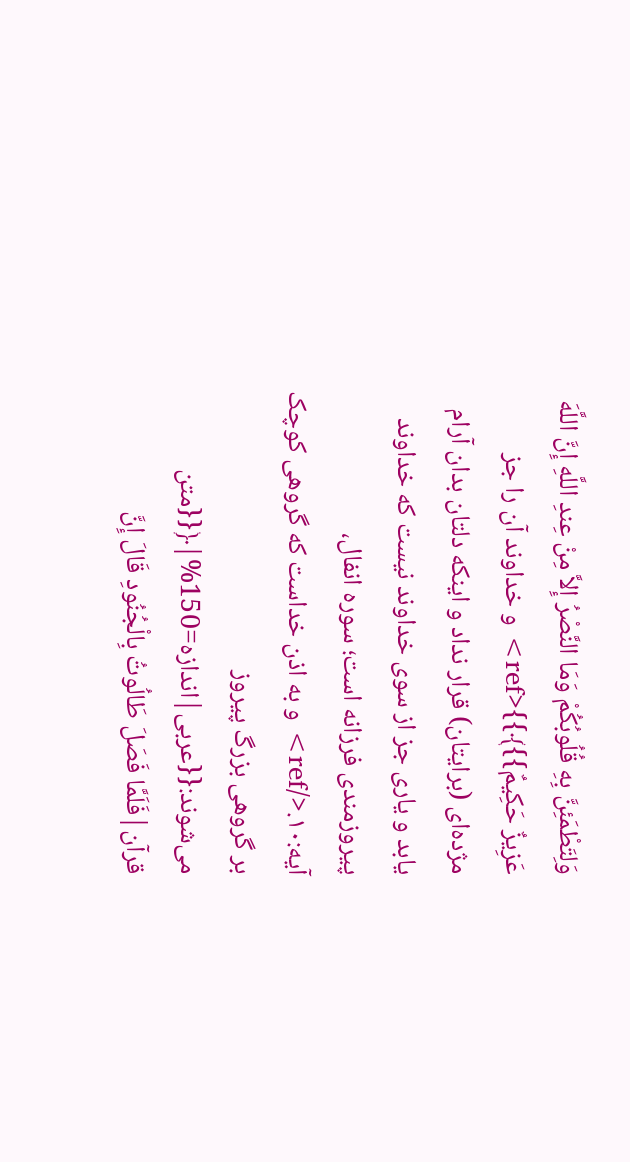وَلِتَطْمَئِنَّ بِهِ قُلُوبُكُمْ وَمَا النَّصْرُ إِلاَّ مِنْ عِندِ اللَّهِ إِنَّ اللَّهَ عَزِيزٌ حَكِيمٌ}}﴾}}<ref> و خداوند آن را جز مژده‌ای (برایتان) قرار نداد و اینکه دلتان بدان آرام یابد و یاری جز از سوی خداوند نیست که خداوند پیروزمندی فرزانه است؛ سوره انفال، آیه:۱۰.</ref> و به اذن خداست که گروهی کوچک بر گروهی بزرگ پیروز می‌شوند:{{عربی|اندازه=150%|﴿{{متن قرآن|فَلَمَّا فَصَلَ طَالُوتُ بِالْجُنُودِ قَالَ إِنَّ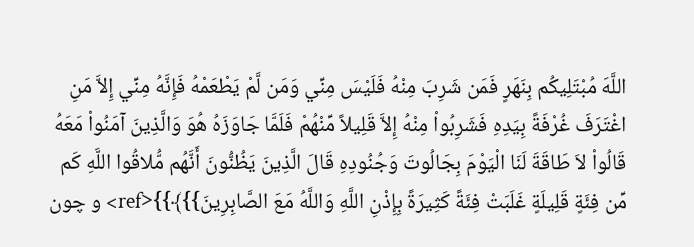اللَّهَ مُبْتَلِيكُم بِنَهَرٍ فَمَن شَرِبَ مِنْهُ فَلَيْسَ مِنِّي وَمَن لَّمْ يَطْعَمْهُ فَإِنَّهُ مِنِّي إِلاَّ مَنِ اغْتَرَفَ غُرْفَةً بِيَدِهِ فَشَرِبُواْ مِنْهُ إِلاَّ قَلِيلاً مِّنْهُمْ فَلَمَّا جَاوَزَهُ هُوَ وَالَّذِينَ آمَنُواْ مَعَهُ قَالُواْ لاَ طَاقَةَ لَنَا الْيَوْمَ بِجَالُوتَ وَجُنُودِهِ قَالَ الَّذِينَ يَظُنُّونَ أَنَّهُم مُّلاقُوا اللَّهِ كَم مِّن فِئَةٍ قَلِيلَةٍ غَلَبَتْ فِئَةً كَثِيرَةً بِإِذْنِ اللَّهِ وَاللَّهُ مَعَ الصَّابِرِينَ}}﴾}}<ref> و چون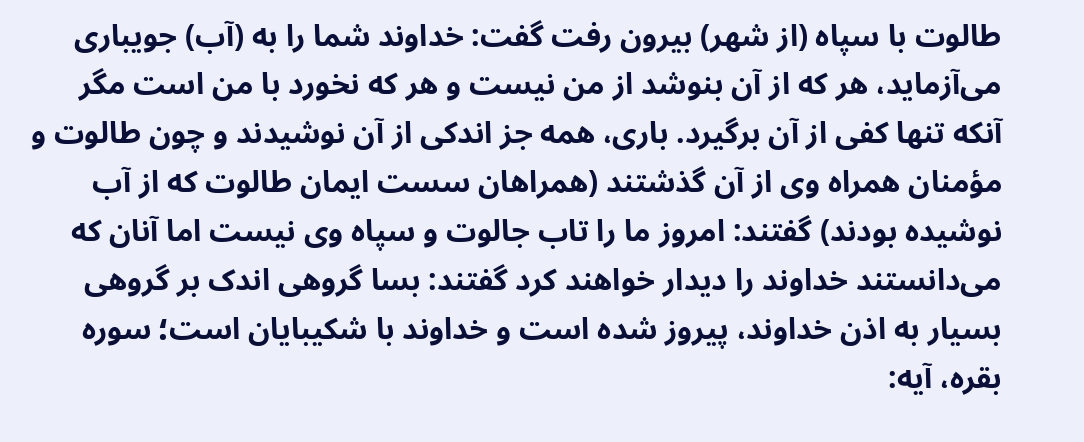طالوت با سپاه (از شهر) بیرون رفت گفت: خداوند شما را به (آب) جویباری می‌آزماید، هر که از آن بنوشد از من نیست و هر که نخورد با من است مگر آنکه تنها کفی از آن برگیرد. باری، همه جز اندکی از آن نوشیدند و چون طالوت و مؤمنان همراه وی از آن گذشتند (همراهان سست ایمان طالوت که از آب نوشیده بودند) گفتند: امروز ما را تاب جالوت و سپاه وی نیست اما آنان که می‌دانستند خداوند را دیدار خواهند کرد گفتند: بسا گروهی اندک بر گروهی بسیار به اذن خداوند، پیروز شده است و خداوند با شکیبایان است؛ سوره بقره، آیه: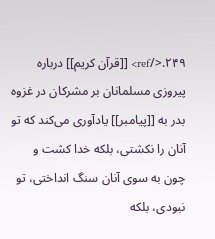۲۴۹.</ref> [[قرآن کریم]] درباره پیروزی مسلمانان بر مشرکان در غزوه بدر به [[پیامبر]] یادآوری می‌کند که تو آنان را نکشتی، بلکه خدا کشت و چون به سوی آنان سنگ انداختی، تو نبودی، بلکه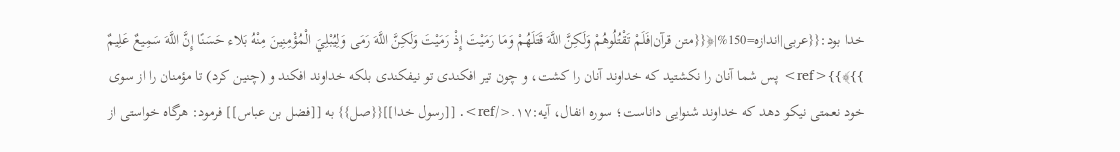خدا بود:{{عربی|اندازه=150%|﴿{{متن قرآن|فَلَمْ تَقْتُلُوهُمْ وَلَكِنَّ اللَّهَ قَتَلَهُمْ وَمَا رَمَيْتَ إِذْ رَمَيْتَ وَلَكِنَّ اللَّهَ رَمَى وَلِيُبْلِيَ الْمُؤْمِنِينَ مِنْهُ بَلاء حَسَنًا إِنَّ اللَّهَ سَمِيعٌ عَلِيمٌ }}﴾}}<ref> پس شما آنان را نکشتید که خداوند آنان را کشت، و چون تیر افکندی تو نیفکندی بلکه خداوند افکند و (چنین کرد) تا مؤمنان را از سوی خود نعمتی نیکو دهد که خداوند شنوایی داناست؛ سوره انفال، آیه:۱۷.</ref>. [[رسول خدا]]{{صل}} به [[فضل بن عباس]] فرمود: هرگاه خواستی از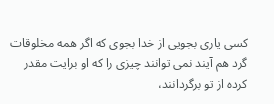کسی یاری بجویی از خدا بجوی که اگر همه مخلوقات گرد هم آیند نمی توانند چیزی را که او برایت مقدر کرده از تو برگردانند،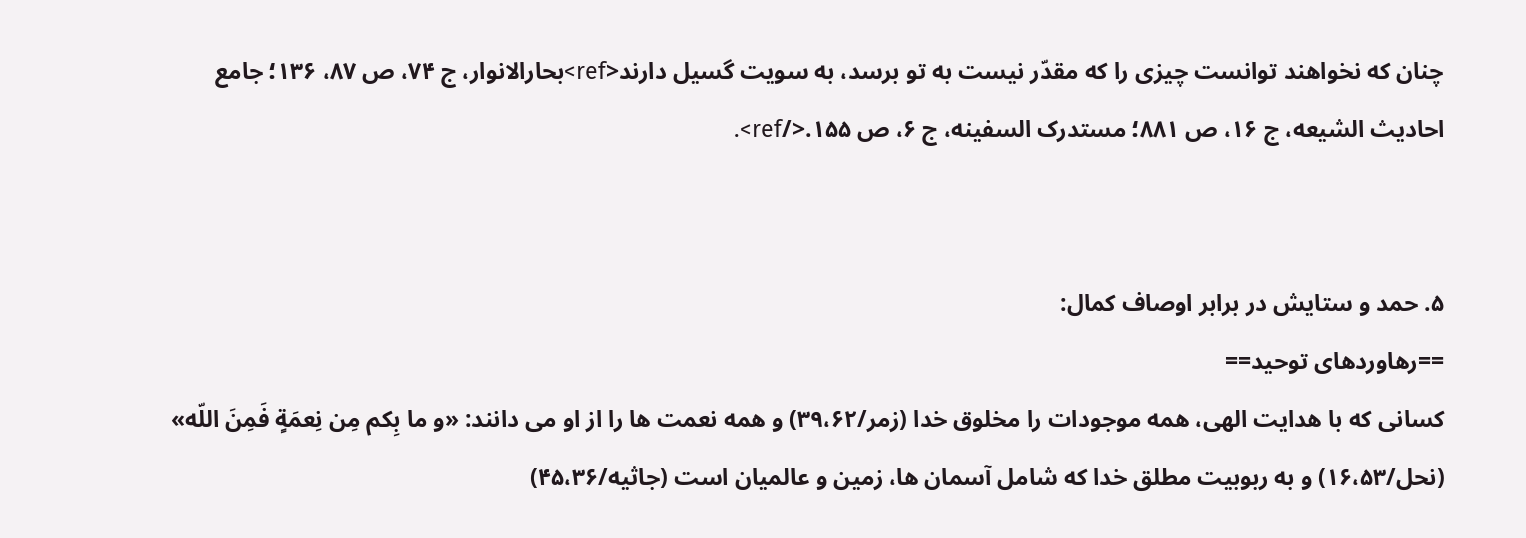چنان که نخواهند توانست چیزی را که مقدّر نیست به تو برسد، به سویت گسیل دارند<ref>بحارالانوار، ج ۷۴، ص ۸۷، ۱۳۶؛ جامع احادیث الشیعه، ج ۱۶، ص ۸۸۱؛ مستدرک السفینه، ج ۶، ص ۱۵۵.</ref>.


۵. حمد و ستایش در برابر اوصاف کمال:
==رهاوردهای توحید==
کسانی که با هدایت الهی، همه موجودات را مخلوق خدا (زمر/۳۹،۶۲) و همه نعمت ها را از او می دانند: «و ما بِکم مِن نِعمَةٍ فَمِنَ اللّه» (نحل/۱۶،۵۳) و به ربوبیت مطلق خدا که شامل آسمان ها، زمین و عالمیان است (جاثیه/۴۵،۳۶)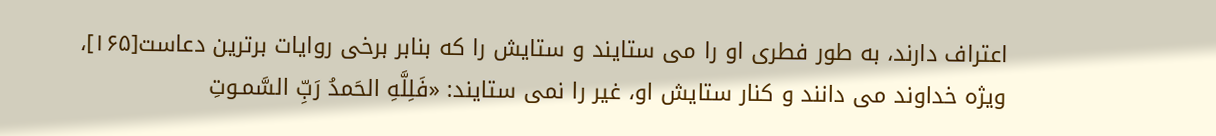اعتراف دارند، به طور فطری او را می ستایند و ستایش را که بنابر برخی روایات برترین دعاست[۱۶۵]، ویژه خداوند می دانند و کنار ستایش او، غیر را نمی ستایند: «فَلِلَّهِ الحَمدُ رَبِّ السَّمـوتِ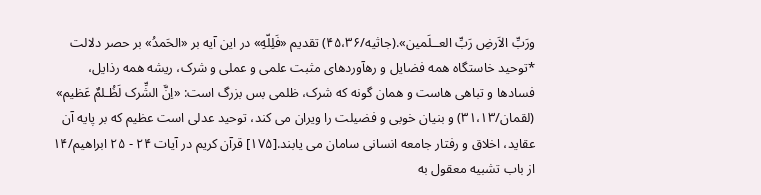ورَبِّ الاَرضِ رَبِّ العــلَمین».(جاثیه/۴۵،۳۶) تقدیم «فَلِلّهِ» در این آیه بر «الحَمدُ» بر حصر دلالت
*توحید خاستگاه همه فضایل و رهآوردهای مثبت علمی و عملی و شرک، ریشه همه رذایل، فسادها و تباهی هاست و همان گونه که شرک، ظلمی بس بزرگ است: «اِنَّ الشِّرک لَظُـلمٌ عَظیم» (لقمان/۳۱،۱۳) و بنیان خوبی و فضیلت را ویران می کند، توحید عدلی است عظیم که بر پایه آن عقاید، اخلاق و رفتار جامعه انسانی سامان می یابند.[۱۷۵] قرآن کریم در آیات ۲۴ - ۲۵ ابراهیم/۱۴ از باب تشبیه معقول به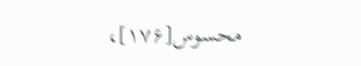محسوس[۱۷۶]،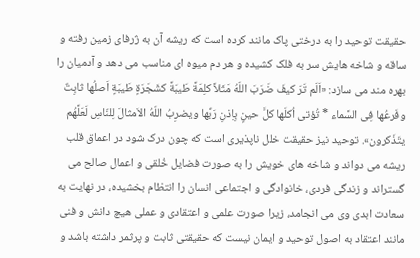حقیقت توحید را به درختی پاک مانند کرده است که ریشه آن به ژرفای زمین رفته و ساقه و شاخه هایش سر به فلک کشیده و هر دم میوه ای مناسب می دهد و آدمیان را بهره مند می سازد: «اَلَم تَرَ کیفَ ضَرَبَ اللّهُ مَثَلاً کلِمَةً طَیبَةً کشَجَرَةٍ طَیبَةٍ اَصلُها ثابِتٌ وفَرعُها فِی السَّماء * تُؤتی اُکلَها کلَّ حینٍ بِاِذنِ رَبِّها ویضرِبُ اللّهُ الاَمثالَ لِلنّاسِ لَعَلَّهُم یتَذَکرون». توحید نیز حقیقت خلل ناپذیری است که چون درک شود در اعماق قلب ریشه می دواند و شاخه های خویش را به صورت فضایل خُلقی و اعمال صالح می گستراند و زندگی فردی، خانوادگی و اجتماعی انسان را انتظام بخشیده، در نهایت به سعادت ابدی وی می انجامد، زیرا صورت علمی و اعتقادی و عملی هیچ دانش و فنی مانند اعتقاد به اصول توحید و ایمان نیست که حقیقتی ثابت و پرثمر داشته باشد و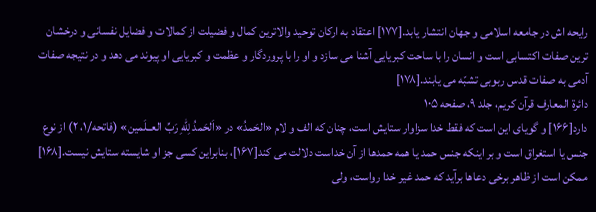رایحه اش در جامعه اسلامی و جهان انتشار یابد.[۱۷۷] اعتقاد به ارکان توحید والاترین کمال و فضیلت از کمالات و فضایل نفسانی و درخشان ترین صفات اکتسابی است و انسان را با ساحت کبریایی آشنا می سازد و او را با پروردگار و عظمت و کبریایی او پیوند می دهد و در نتیجه صفات آدمی به صفات قدس ربوبی تشبّه می یابند.[۱۷۸]
دائرة المعارف قرآن کریم، جلد ۹، صفحه ۱۰۵
دارد[۱۶۶] و گویای این است که فقط خدا سزاوار ستایش است، چنان که الف و لام «الحَمدُ» در «اَلحَمدُ لِلّهِ رَبِّ العــلَمین» (فاتحه/۱، ۲) از نوع جنس یا استغراق است و بر اینکه جنس حمد یا همه حمدها از آن خداست دلالت می کند[۱۶۷]، بنابراین کسی جز او شایسته ستایش نیست.[۱۶۸]
ممکن است از ظاهر برخی دعاها برآید که حمد غیر خدا رواست، ولی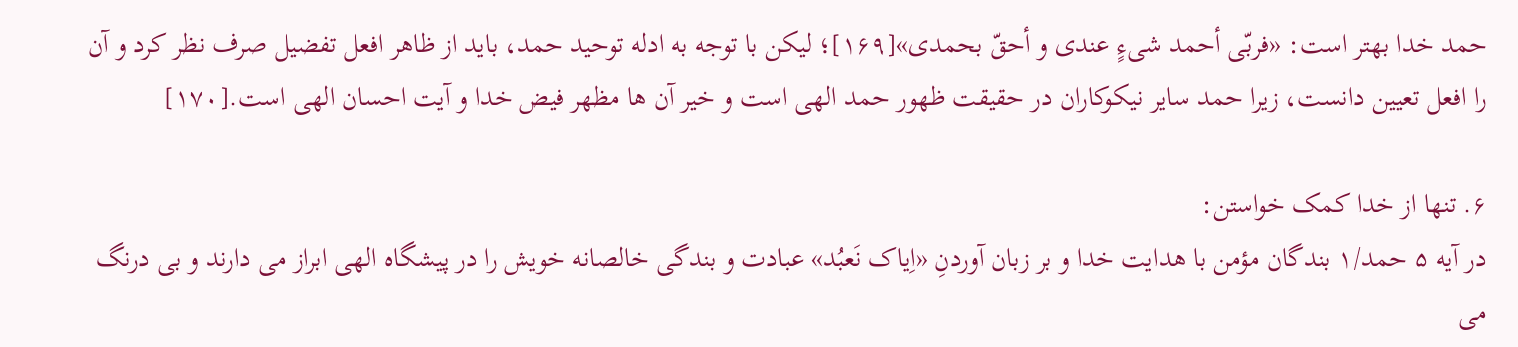حمد خدا بهتر است: «فربّی أحمد شیءٍ عندی و أحقّ بحمدی»[۱۶۹]؛ لیکن با توجه به ادله توحید حمد، باید از ظاهر افعل تفضیل صرف نظر کرد و آن را افعل تعیین دانست، زیرا حمد سایر نیکوکاران در حقیقت ظهور حمد الهی است و خیر آن ها مظهر فیض خدا و آیت احسان الهی است.[۱۷۰]

۶. تنها از خدا کمک خواستن:
در آیه ۵ حمد/۱ بندگان مؤمن با هدایت خدا و بر زبان آوردنِ «اِیاک نَعبُد» عبادت و بندگی خالصانه خویش را در پیشگاه الهی ابراز می دارند و بی درنگ می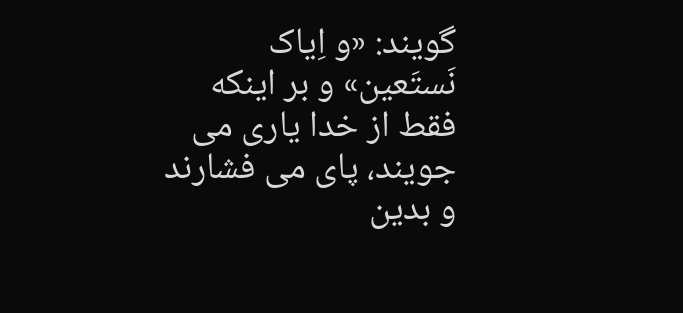گویند: «و اِیاک نَستَعین» و بر اینکه فقط از خدا یاری می جویند، پای می فشارند و بدین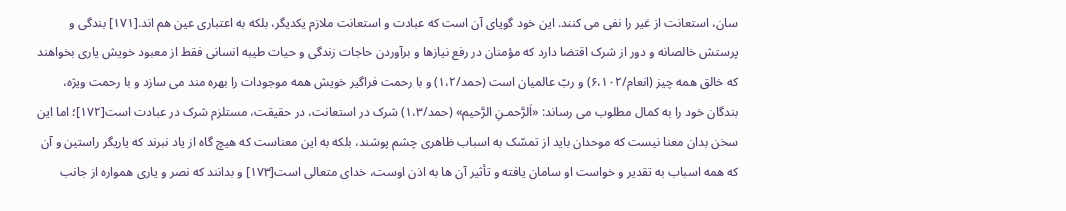سان، استعانت از غیر را نفی می کنند. این خود گویای آن است که عبادت و استعانت ملازم یکدیگر، بلکه به اعتباری عین هم اند.[۱۷۱] بندگی و پرستش خالصانه و دور از شرک اقتضا دارد که مؤمنان در رفع نیازها و برآوردن حاجات زندگی و حیات طیبه انسانی فقط از معبود خویش یاری بخواهند که خالق همه چیز (انعام/۶،۱۰۲) و ربّ عالمیان است (حمد/۱،۲) و با رحمت فراگیر خویش همه موجودات را بهره مند می سازد و با رحمت ویژه، بندگان خود را به کمال مطلوب می رساند: «اَلرَّحمـنِ الرَّحیم» (حمد/۱،۳) شرک در استعانت، در حقیقت، مستلزم شرک در عبادت است[۱۷۲]؛ اما این سخن بدان معنا نیست که موحدان باید از تمسّک به اسباب ظاهری چشم پوشند، بلکه به این معناست که هیچ گاه از یاد نبرند که یاریگر راستین و آن که همه اسباب به تقدیر و خواست او سامان یافته و تأثیر آن ها به اذن اوست، خدای متعالی است[۱۷۳] و بدانند که نصر و یاری همواره از جانب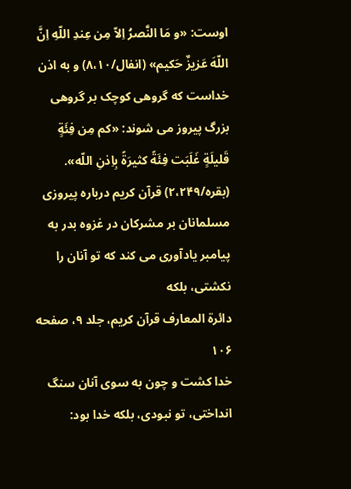اوست: «و مَا النَّصرُ اِلاّ مِن عِندِ اللّهِ اِنَّ اللّهَ عَزیزٌ حَکیم» (انفال/۸،۱۰) و به اذن خداست که گروهی کوچک بر گروهی بزرگ پیروز می شوند: «کم مِن فِئَةٍ قَلیلَةٍ غَلَبَت فِئَةً کثیرَةً بِاِذنِ اللّه». (بقره/۲،۲۴۹) قرآن کریم درباره پیروزی مسلمانان بر مشرکان در غزوه بدر به پیامبر یادآوری می کند که تو آنان را نکشتی، بلکه
دائرة المعارف قرآن کریم، جلد ۹، صفحه ۱۰۶
خدا کشت و چون به سوی آنان سنگ انداختی، تو نبودی، بلکه خدا بود: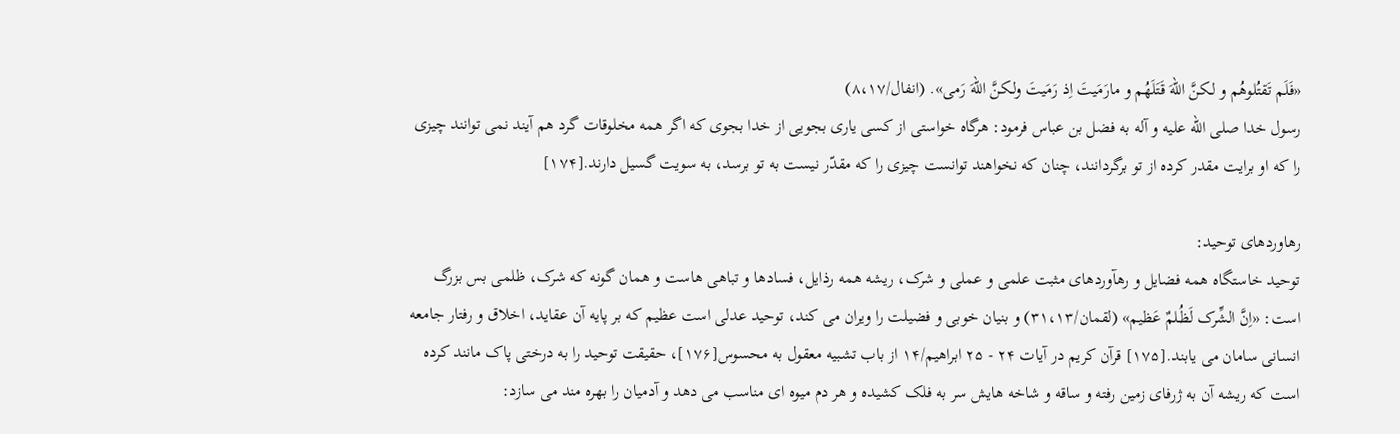«فَلَم تَقتُلوهُم و لـکنَّ اللّهَ قَتَلَهُم و مارَمَیتَ اِذ رَمَیتَ ولـکنَّ اللّهَ رَمی». (انفال/۸،۱۷)
رسول خدا صلی الله علیه و آله به فضل بن عباس فرمود: هرگاه خواستی از کسی یاری بجویی از خدا بجوی که اگر همه مخلوقات گرد هم آیند نمی توانند چیزی را که او برایت مقدر کرده از تو برگردانند، چنان که نخواهند توانست چیزی را که مقدّر نیست به تو برسد، به سویت گسیل دارند.[۱۷۴]

رهاوردهای توحید:
توحید خاستگاه همه فضایل و رهآوردهای مثبت علمی و عملی و شرک، ریشه همه رذایل، فسادها و تباهی هاست و همان گونه که شرک، ظلمی بس بزرگ است: «اِنَّ الشِّرک لَظُـلمٌ عَظیم» (لقمان/۳۱،۱۳) و بنیان خوبی و فضیلت را ویران می کند، توحید عدلی است عظیم که بر پایه آن عقاید، اخلاق و رفتار جامعه انسانی سامان می یابند.[۱۷۵] قرآن کریم در آیات ۲۴ - ۲۵ ابراهیم/۱۴ از باب تشبیه معقول به محسوس[۱۷۶]، حقیقت توحید را به درختی پاک مانند کرده است که ریشه آن به ژرفای زمین رفته و ساقه و شاخه هایش سر به فلک کشیده و هر دم میوه ای مناسب می دهد و آدمیان را بهره مند می سازد: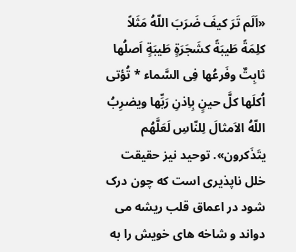«اَلَم تَرَ کیفَ ضَرَبَ اللّهُ مَثَلاً کلِمَةً طَیبَةً کشَجَرَةٍ طَیبَةٍ اَصلُها ثابِتٌ وفَرعُها فِی السَّماء * تُؤتی اُکلَها کلَّ حینٍ بِاِذنِ رَبِّها ویضرِبُ اللّهُ الاَمثالَ لِلنّاسِ لَعَلَّهُم یتَذَکرون». توحید نیز حقیقت خلل ناپذیری است که چون درک شود در اعماق قلب ریشه می دواند و شاخه های خویش را به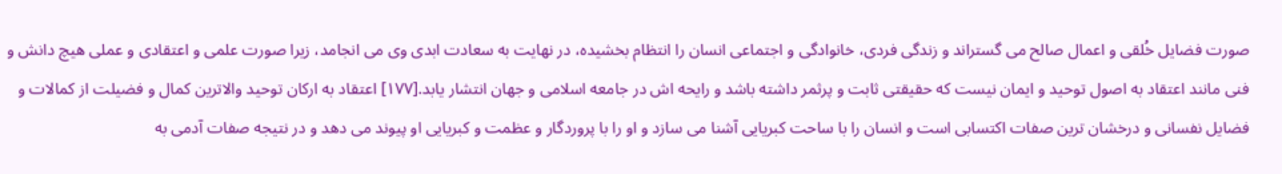صورت فضایل خُلقی و اعمال صالح می گستراند و زندگی فردی، خانوادگی و اجتماعی انسان را انتظام بخشیده، در نهایت به سعادت ابدی وی می انجامد، زیرا صورت علمی و اعتقادی و عملی هیچ دانش و فنی مانند اعتقاد به اصول توحید و ایمان نیست که حقیقتی ثابت و پرثمر داشته باشد و رایحه اش در جامعه اسلامی و جهان انتشار یابد.[۱۷۷] اعتقاد به ارکان توحید والاترین کمال و فضیلت از کمالات و فضایل نفسانی و درخشان ترین صفات اکتسابی است و انسان را با ساحت کبریایی آشنا می سازد و او را با پروردگار و عظمت و کبریایی او پیوند می دهد و در نتیجه صفات آدمی به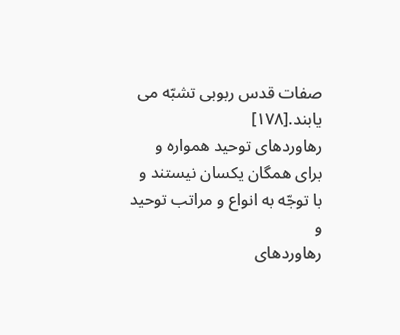صفات قدس ربوبی تشبّه می یابند.[۱۷۸]
رهاوردهای توحید همواره و برای همگان یکسان نیستند و با توجّه به انواع و مراتب توحید و
رهاوردهای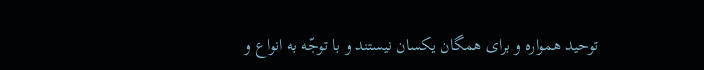توحید همواره و برای همگان یکسان نیستند و با توجّه به انواع و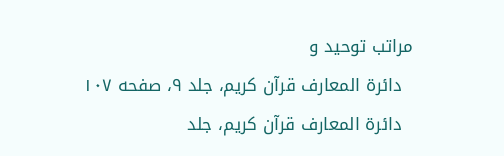مراتب توحید و
  دائرة المعارف قرآن کریم، جلد ۹، صفحه ۱۰۷
  دائرة المعارف قرآن کریم، جلد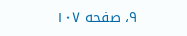۹، صفحه ۱۰۷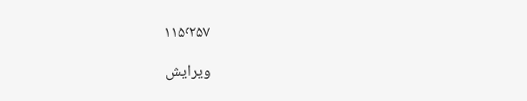۱۱۵٬۲۵۷

ویرایش